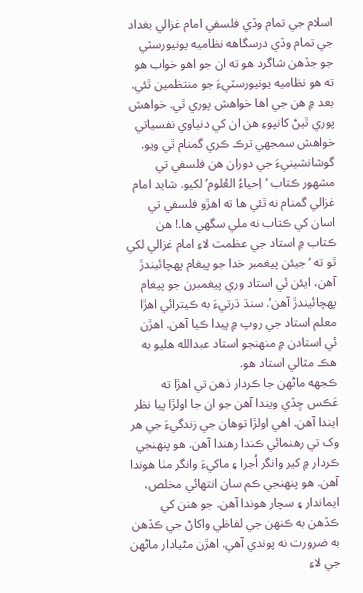اسلام جي تمام وڏي فلسفي امام غزالي بغداد جي تمام وڏي درسگاهه نظاميه يونيورسٽي جو جڏهن شاگرد هو ته ان جو اهو خواب هو ته هو نظاميه يونيورسٽيءَ جو منتظمين ٿئي. بعد ۾ هن جي اها خواهش پوري ٿي. خواهش پوري ٿيڻ کانپوءِ هن ان کي دنياوي نفسياتي خواهش سمجهي ترڪ ڪري گمنام ٿي ويو. گوشانشينيءَ جي دوران هن فلسفي تي مشھور ڪتاب ‘اِحياءُ العُلوم’ لکيو. شايد امام غزالي گمنام نه ٿئي ها ته اهڙو فلسفي تي اسان کي ڪتاب نه ملي سگهي ها.! هن ڪتاب ۾ استاد جي عظمت لاءِ امام غزالي لکي ٿو ته ‘جيئن پيغمبر خدا جو پيغام پهچائيندڙ آهن، ايئن ئي استاد وري پيغمبرن جو پيغام پهچائيندڙ آهن’. سنڌ ڌرتيءَ به ڪيترائي اهڙا معلم استاد جي روپ ۾ پيدا ڪيا آهن. اهڙن ئي استادن ۾ منهنجو استاد عبدالله هليو به هڪ مثالي استاد هو.
ڪجهه ماڻهن جا ڪردار ذهن تي اهڙا ته عَڪس ڇڏي ويندا آهن جو ان جا اولڙا پيا نظر ايندا آهن. اهي اولڙا توهان جي زندگيءَ جي هر وک تي رهنمائي ڪندا رهندا آهن. هو پنهنجي ڪردار ۾ کير وانگر اُجرا ۽ ماکيءَ وانگر مٺا هوندا آھن. ھو پنهنجي ڪم سان انتهائي مخلص، ايماندار ۽ سچار هوندا آهن. جو هنن کي ڪڏهن به ڪنهن جي لفاظي واکاڻ جي ڪڏهن به ضرورت نه پوندي آهي. اهڙن مڻيادار ماڻهن جي لاءِ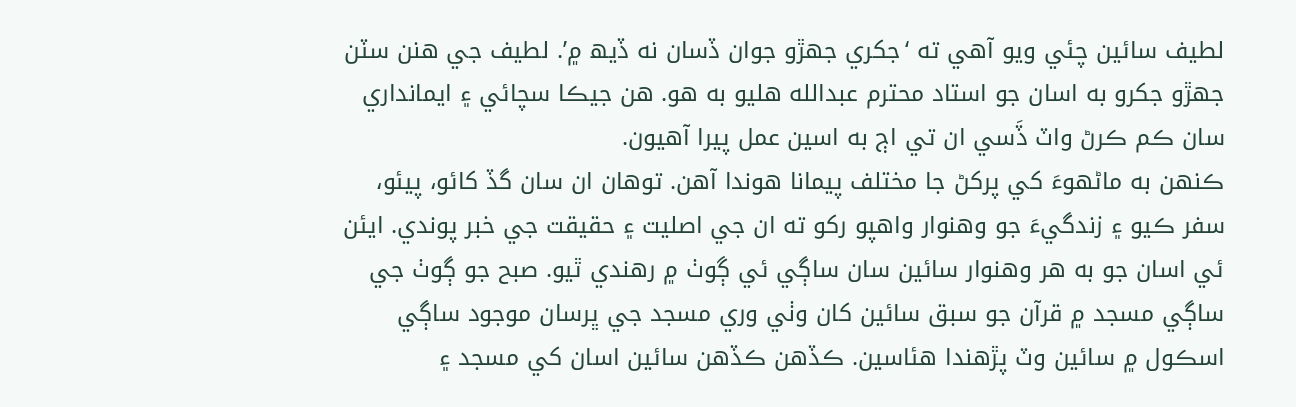لطيف سائين چئي ويو آهي ته ‘جکري جهڙو جوان ڏسان نه ڏيھ ۾’. لطيف جي هنن سٽن جهڙو جکرو به اسان جو استاد محترم عبدالله هليو به هو. هن جيڪا سچائي ۽ ايمانداري سان ڪم ڪرڻ واٽ ڏَسي ان تي اڄ به اسين عمل پيرا آهيون.
ڪنهن به ماڻهوءَ کي پرکڻ جا مختلف پيمانا هوندا آهن. توهان ان سان گڏ کائو، پيئو، سفر ڪيو ۽ زندگيءَ جو وهنوار واهپو رکو ته ان جي اصليت ۽ حقيقت جي خبر پوندي. ايئن ئي اسان جو به هر وهنوار سائين سان ساڳي ئي ڳوٺ ۾ رهندي ٿيو. صبح جو ڳوٺ جي ساڳي مسجد ۾ قرآن جو سبق سائين کان وٺي وري مسجد جي ڀرسان موجود ساڳي اسڪول ۾ سائين وٽ پڙهندا هئاسين. ڪڏهن ڪڏهن سائين اسان کي مسجد ۽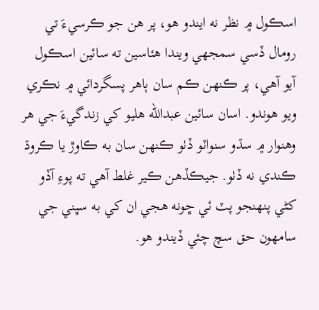اسڪول ۾ نظر نه ايندو هو، پر هن جو ڪرسيءَ تي رومال ڏسي سمجهي ويندا هئاسين ته سائين اسڪول آيو آهي، پر ڪنهن ڪم سان ٻاهر پسگردائي ۾ نڪري ويو هوندو. اسان سائين عبدالله هليو کي زندگيءَ جي هر وهنوار ۾ سڌو سنواٽو ڏٺو ڪنهن سان به ڪاوڙ يا ڪروڌ ڪندي نه ڏٺو. جيڪڏھن ڪير غلط آهي ته پوءِ آڏو کڻي پنهنجو پٽ ئي ڇونه هجي ان کي به سڀني جي سامهون حق سچ چئي ڏيندو هو.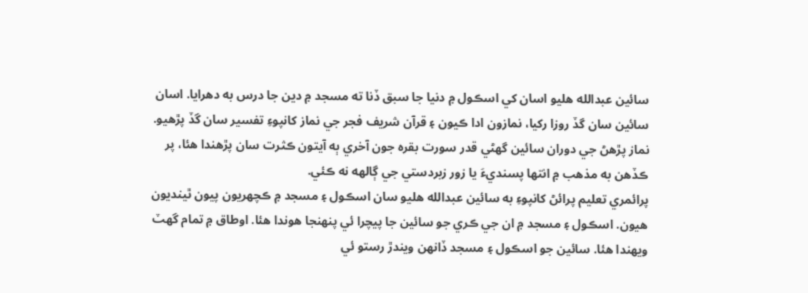سائين عبدالله هليو اسان کي اسڪول ۾ دنيا جا سبق ڏنا ته مسجد ۾ دين جا درس به دهرايا. اسان سائين سان گڏ روزا رکيا، نمازون ادا ڪيون ۽ قرآن شريف فجر جي نماز کانپوءِ تفسير سان گڏ پڙهيو. نماز پڙهڻ جي دوران سائين گهڻي قدر سورت بقره جون آخري ٻه آيتون ڪثرت سان پڙهندا هئا، پر ڪڏھن به مذهب ۾ انتها پسنديءَ يا زور زبردستي جي ڳالهه نه ڪئي.
پرائمري تعليم پرائڻ کانپوءِ به سائين عبدالله هليو سان اسڪول ۽ مسجد ۾ ڪچهريون پيون ٿينديون هيون. اسڪول ۽ مسجد ۾ ان جي ڪري جو سائين جا پيچرا ئي پنهنجا هوندا هئا. اوطاق ۾ تمام گهٽ ويهندا هئا. سائين جو اسڪول ۽ مسجد ڏانهن ويندڙ رستو ئي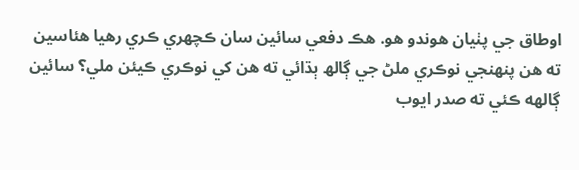اوطاق جي پٺيان هوندو هو. هڪ دفعي سائين سان ڪچهري ڪري رهيا هئاسين ته هن پنهنجي نوڪري ملڻ جي ڳالھ ٻڌائي ته هن کي نوڪري ڪيئن ملي؟ سائين ڳالھه ڪئي ته صدر ايوب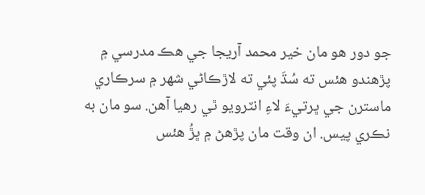جو دور هو مان خير محمد آريجا جي هڪ مدرسي ۾ پڙهندو هئس ته سُڌَ پئي ته لاڙڪاڻي شهر ۾ سرڪاري ماسترن جي ڀرتيءَ لاءِ انٽرويو ٿي رهيا آهن. سو مان به نڪري پيس. ان وقت مان پڙهڻ ۾ ڀڙُ هئس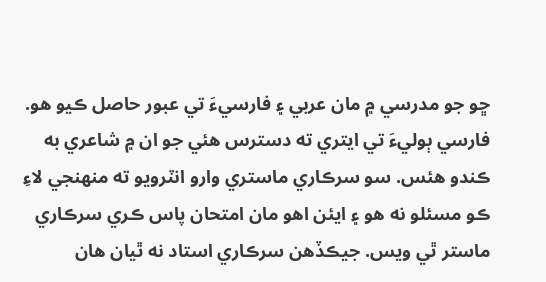ڇو جو مدرسي ۾ مان عربي ۽ فارسيءَ تي عبور حاصل ڪيو هو. فارسي ٻوليءَ تي ايتري ته دسترس هئي جو ان ۾ شاعري به ڪندو هئس. سو سرڪاري ماستري وارو انٽرويو ته منهنجي لاءِ ڪو مسئلو نه هو ۽ ايئن اهو مان امتحان پاس ڪري سرڪاري ماستر ٿي ويس. جيڪڏهن سرڪاري استاد نه ٿيان هان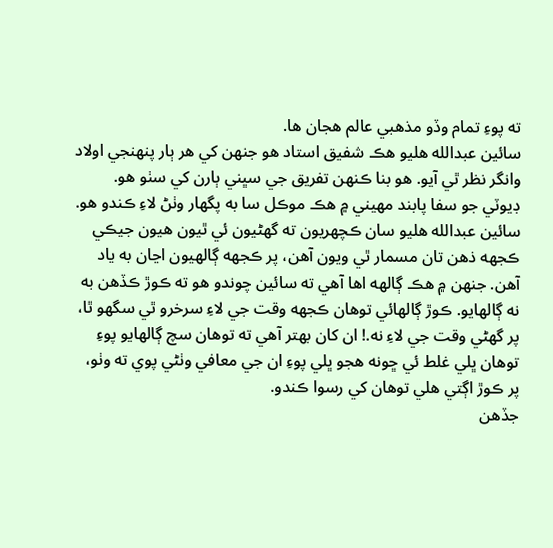ته پوءِ تمام وڏو مذهبي عالم هجان ها.
سائين عبدالله هليو هڪ شفيق استاد هو جنهن کي هر ٻار پنهنجي اولاد وانگر نظر ٿي آيو. هو بنا ڪنهن تفريق جي سڀني ٻارن کي سٺو هو. ڊيوٽي جو سفا پابند مهيني ۾ هڪ موڪل سا به پگهار وٺڻ لاءِ ڪندو هو.
سائين عبدالله هليو سان ڪچهريون ته گهڻيون ئي ٿيون هيون جيڪي ڪجهه ذهن تان مسمار ٿي ويون آهن، پر ڪجهه ڳالهيون اڃان به ياد آهن. جنهن ۾ هڪ ڳالهه اها آهي ته سائين چوندو هو ته ڪوڙ ڪڏهن به نه ڳالهايو. ڪوڙ ڳالهائي توهان ڪجهه وقت جي لاءِ سرخرو ٿي سگهو ٿا، پر گهڻي وقت جي لاءِ نه.! ان کان بهتر آهي ته توهان سچ ڳالهايو پوءِ توهان ڀلي غلط ئي ڇونه هجو ڀلي پوءِ ان جي معافي وٺڻي پوي ته وٺو، پر ڪوڙ اڳتي هلي توهان کي رسوا ڪندو.
جڏھن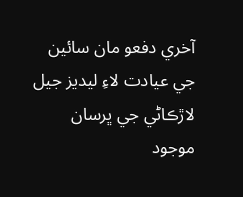آخري دفعو مان سائين جي عيادت لاءِ ليديز جيل لاڙڪاڻي جي ڀرسان موجود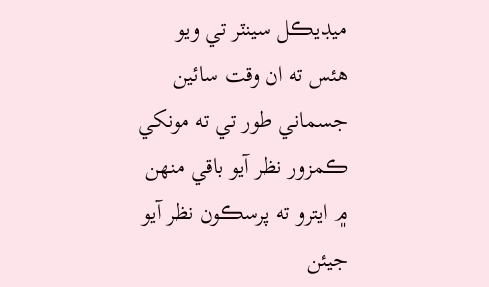ميڊيڪل سينٽر تي ويو هئس ته ان وقت سائين جسماني طور تي ته مونکي ڪمزور نظر آيو باقي منهن ۾ ايترو ته پرسڪون نظر آيو جيئن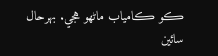ڪو ڪامياب ماڻھو هجي. بهرحال سائين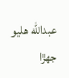عبدالله هليو جهڙا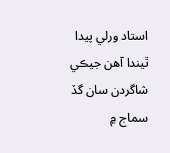استاد ورلي پيدا ٿيندا آهن جيڪي شاگردن سان گڏ سماج ۾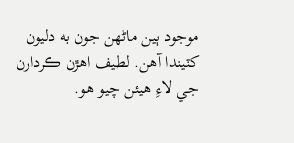موجود ٻين ماڻهن جون به دليون کٽيندا آهن. لطيف اهڙن ڪردارن جي لاءِ هيئن چيو هو.